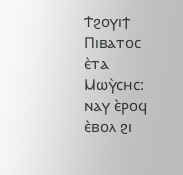Ϯϩⲟⲩⲓϯ
Ⲡⲓⲃⲁⲧⲟⲥ ⲉ̀ⲧⲁ Ⲙⲱⲩ̀ⲥⲏⲥ: ⲛⲁⲩ ⲉ̀ⲣⲟϥ ⲉ̀ⲃⲟⲗ ϩⲓ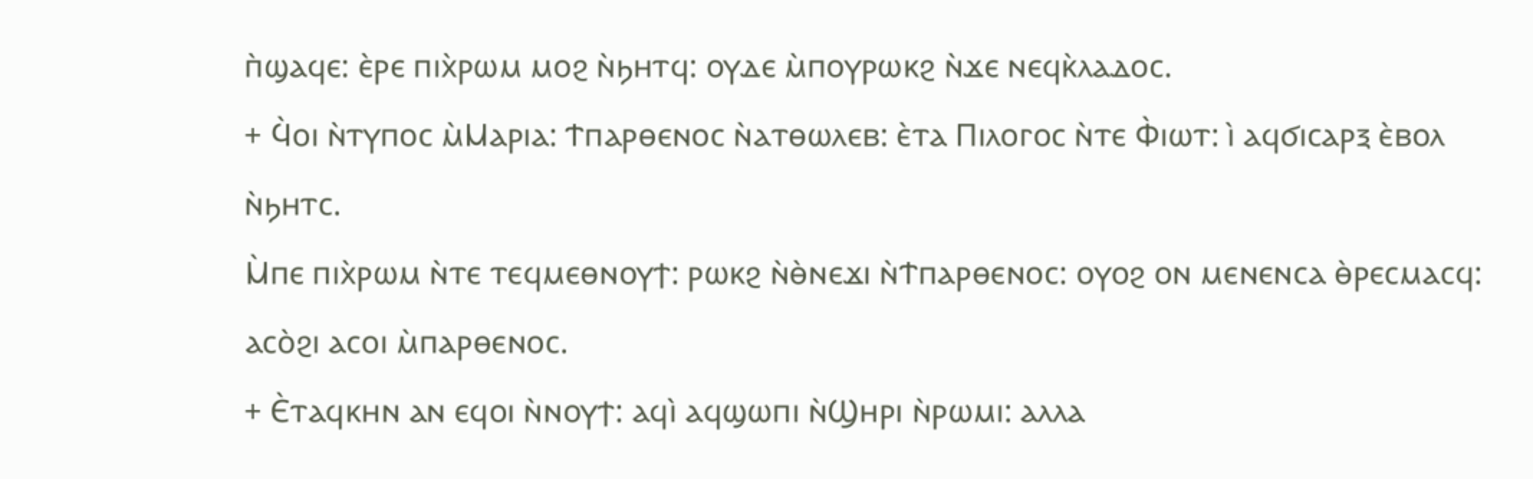ⲡ̀ϣⲁϥⲉ: ⲉ̀ⲣⲉ ⲡⲓⲭ̀ⲣⲱⲙ ⲙⲟϩ ⲛ̀ϧⲏⲧϥ: ⲟⲩⲇⲉ ⲙ̀ⲡⲟⲩⲣⲱⲕϩ ⲛ̀ϫⲉ ⲛⲉϥⲕ̀ⲗⲁⲇⲟⲥ.
+ Ϥ̀ⲟⲓ ⲛ̀ⲧⲩⲡⲟⲥ ⲙ̀Ⲙⲁⲣⲓⲁ: Ϯⲡⲁⲣⲑⲉⲛⲟⲥ ⲛ̀ⲁⲧⲑⲱⲗⲉⲃ: ⲉ̀ⲧⲁ Ⲡⲓⲗⲟⲅⲟⲥ ⲛ̀ⲧⲉ Ⲫ̀ⲓⲱⲧ: ⲓ̀ ⲁϥϭⲓⲥⲁⲣⲝ ⲉ̀ⲃⲟⲗ ⲛ̀ϧⲏⲧⲥ.
Ⲙ̀ⲡⲉ ⲡⲓⲭ̀ⲣⲱⲙ ⲛ̀ⲧⲉ ⲧⲉϥⲙⲉⲑⲛⲟⲩϯ: ⲣⲱⲕϩ ⲛ̀ⲑ̀ⲛⲉϫⲓ ⲛ̀Ϯⲡⲁⲣⲑⲉⲛⲟⲥ: ⲟⲩⲟϩ ⲟⲛ ⲙⲉⲛⲉⲛⲥⲁ ⲑ̀ⲣⲉⲥⲙⲁⲥϥ: ⲁⲥⲟ̀ϩⲓ ⲁⲥⲟⲓ ⲙ̀ⲡⲁⲣⲑⲉⲛⲟⲥ.
+ Ⲉ̀ⲧⲁϥⲕⲏⲛ ⲁⲛ ⲉϥⲟⲓ ⲛ̀ⲛⲟⲩϯ: ⲁϥⲓ̀ ⲁϥϣⲱⲡⲓ ⲛ̀Ϣⲏⲣⲓ ⲛ̀ⲣⲱⲙⲓ: ⲁⲗⲗⲁ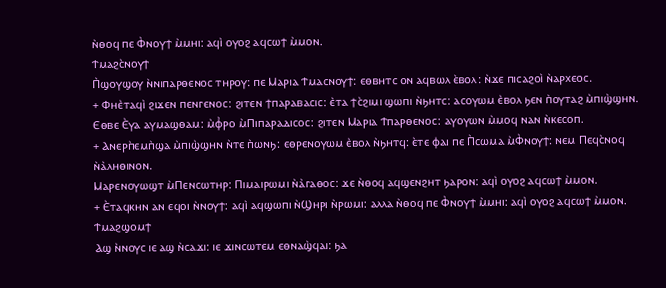ⲛ̀ⲑⲟϥ ⲡⲉ Ⲫ̀ⲛⲟⲩϯ ⲙ̀ⲙⲏⲓ: ⲁϥⲓ̀ ⲟⲩⲟϩ ⲁϥⲥⲱϯ ⲙ̀ⲙⲟⲛ.
Ϯⲙⲁϩⲥ̀ⲛⲟⲩϯ
Ⲡ̀ϣⲟⲩϣⲟⲩ ⲛ̀ⲛⲓⲡⲁⲣⲑⲉⲛⲟⲥ ⲧⲏⲣⲟⲩ: ⲡⲉ Ⲙⲁⲣⲓⲁ Ϯⲙⲁⲥⲛⲟⲩϯ: ⲉⲑⲃⲏⲧⲥ ⲟⲛ ⲁϥⲃⲱⲗ ⲉ̀ⲃⲟⲗ: ⲛ̀ϫⲉ ⲡⲓⲥⲁϩⲟⲓ̀ ⲛ̀ⲁⲣⲭⲉⲟⲥ.
+ Ⲫⲏⲉ̀ⲧⲁϥⲓ̀ ϩⲓϫⲉⲛ ⲡⲉⲛⲅⲉⲛⲟⲥ: ϩⲓⲧⲉⲛ ϯⲡⲁⲣⲁⲃⲁⲥⲓⲥ: ⲉ̀ⲧⲁ ϯⲥ̀ϩⲓⲙⲓ ϣⲱⲡⲓ ⲛ̀ϧⲏⲧⲥ: ⲁⲥⲟⲩⲱⲙ ⲉ̀ⲃⲟⲗ ϧⲉⲛ ⲡ̀ⲟⲩⲧⲁϩ ⲙ̀ⲡⲓϣ̀ϣⲏⲛ.
Ⲉⲑⲃⲉ Ⲉ̀ⲩⲁ ⲁⲩⲙⲁϣⲑⲁⲙ: ⲙ̀ⲫ̀ⲣⲟ ⲙ̀Ⲡⲓⲡⲁⲣⲁⲇⲓⲥⲟⲥ: ϩⲓⲧⲉⲛ Ⲙⲁⲣⲓⲁ Ϯⲡⲁⲣⲑⲉⲛⲟⲥ: ⲁⲩⲟⲩⲱⲛ ⲙ̀ⲙⲟϥ ⲛⲁⲛ ⲛ̀ⲕⲉⲥⲟⲡ.
+ Ⲁⲛⲉⲣⲡ̀ⲉⲙⲡ̀ϣⲁ ⲙ̀ⲡⲓϣ̀ϣⲏⲛ ⲛ̀ⲧⲉ ⲡ̀ⲱⲛϧ: ⲉⲑⲣⲉⲛⲟⲩⲱⲙ ⲉ̀ⲃⲟⲗ ⲛ̀ϧⲏⲧϥ: ⲉ̀ⲧⲉ ⲫⲁⲓ ⲡⲉ Ⲡ̀ⲥⲱⲙⲁ ⲙ̀Ⲫ̀ⲛⲟⲩϯ: ⲛⲉⲙ Ⲡⲉϥⲥ̀ⲛⲟϥ ⲛ̀ⲁ̀ⲗⲏⲑⲓⲛⲟⲛ.
Ⲙⲁⲣⲉⲛⲟⲩⲱϣⲧ ⲙ̀Ⲡⲉⲛⲥⲱⲧⲏⲣ: Ⲡⲓⲙⲁⲓⲣⲱⲙⲓ ⲛ̀ⲁ̀ⲅⲁⲑⲟⲥ: ϫⲉ ⲛ̀ⲑⲟϥ ⲁϥϣⲉⲛϩⲏⲧ ϧⲁⲣⲟⲛ: ⲁϥⲓ̀ ⲟⲩⲟϩ ⲁϥⲥⲱϯ ⲙ̀ⲙⲟⲛ.
+ Ⲉ̀ⲧⲁϥⲕⲏⲛ ⲁⲛ ⲉϥⲟⲓ ⲛ̀ⲛⲟⲩϯ: ⲁϥⲓ̀ ⲁϥϣⲱⲡⲓ ⲛ̀Ϣⲏⲣⲓ ⲛ̀ⲣⲱⲙⲓ: ⲁⲗⲗⲁ ⲛ̀ⲑⲟϥ ⲡⲉ Ⲫ̀ⲛⲟⲩϯ ⲙ̀ⲙⲏⲓ: ⲁϥⲓ̀ ⲟⲩⲟϩ ⲁϥⲥⲱϯ ⲙ̀ⲙⲟⲛ.
Ϯⲙⲁϩϣⲟⲙϯ
Ⲁϣ ⲛ̀ⲛⲟⲩⲥ ⲓⲉ ⲁϣ ⲛ̀ⲥⲁϫⲓ: ⲓⲉ ϫⲓⲛⲥⲱⲧⲉⲙ ⲉⲑⲛⲁϣ̀ϥⲁⲓ: ϧⲁ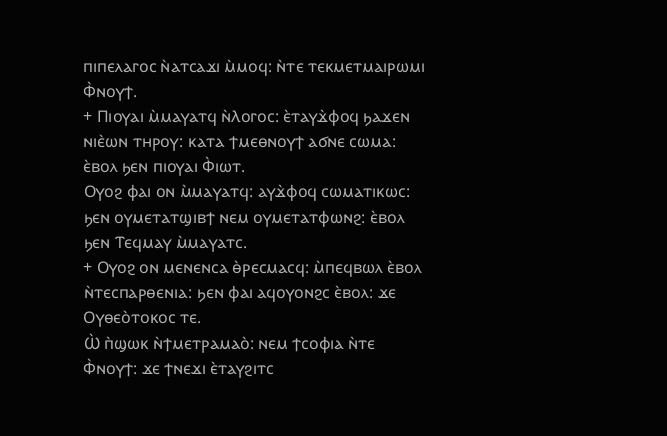ⲡⲓⲡⲉⲗⲁⲅⲟⲥ ⲛ̀ⲁⲧⲥⲁϫⲓ ⲙ̀ⲙⲟϥ: ⲛ̀ⲧⲉ ⲧⲉⲕⲙⲉⲧⲙⲁⲓⲣⲱⲙⲓ Ⲫ̀ⲛⲟⲩϯ.
+ Ⲡⲓⲟⲩⲁⲓ ⲙ̀ⲙⲁⲩⲁⲧϥ ⲛ̀Ⲗⲟⲅⲟⲥ: ⲉ̀ⲧⲁⲩϫ̀ⲫⲟϥ ϧⲁϫⲉⲛ ⲛⲓⲉ̀ⲱⲛ ⲧⲏⲣⲟⲩ: ⲕⲁⲧⲁ ϯⲙⲉⲑⲛⲟⲩϯ ⲁϭⲛⲉ ⲥⲱⲙⲁ: ⲉ̀ⲃⲟⲗ ϧⲉⲛ ⲡⲓⲟⲩⲁⲓ Ⲫ̀ⲓⲱⲧ.
Ⲟⲩⲟϩ ⲫⲁⲓ ⲟⲛ ⲙ̀ⲙⲁⲩⲁⲧϥ: ⲁⲩϫ̀ⲫⲟϥ ⲥⲱⲙⲁⲧⲓⲕⲱⲥ: ϧⲉⲛ ⲟⲩⲙⲉⲧⲁⲧϣⲓⲃϯ ⲛⲉⲙ ⲟⲩⲙⲉⲧⲁⲧⲫⲱⲛϩ: ⲉ̀ⲃⲟⲗ ϧⲉⲛ Ⲧⲉϥⲙⲁⲩ ⲙ̀ⲙⲁⲩⲁⲧⲥ.
+ Ⲟⲩⲟϩ ⲟⲛ ⲙⲉⲛⲉⲛⲥⲁ ⲑ̀ⲣⲉⲥⲙⲁⲥϥ: ⲙ̀ⲡⲉϥⲃⲱⲗ ⲉ̀ⲃⲟⲗ ⲛ̀ⲧⲉⲥⲡⲁⲣⲑⲉⲛⲓⲁ: ϧⲉⲛ ⲫⲁⲓ ⲁϥⲟⲩⲟⲛϩⲥ ⲉ̀ⲃⲟⲗ: ϫⲉ Ⲟⲩⲑⲉⲟ̀ⲧⲟⲕⲟⲥ ⲧⲉ.
Ⲱ̀ ⲡ̀ϣⲱⲕ ⲛ̀ϯⲙⲉⲧⲣⲁⲙⲁⲟ̀: ⲛⲉⲙ ϯⲥⲟⲫⲓⲁ ⲛ̀ⲧⲉ Ⲫ̀ⲛⲟⲩϯ: ϫⲉ ϯⲛⲉϫⲓ ⲉ̀ⲧⲁⲩϩⲓⲧⲥ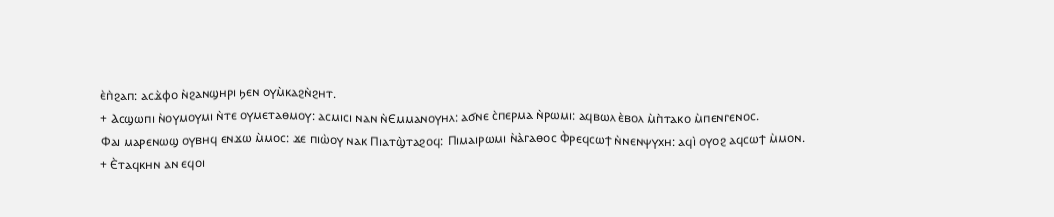ⲉ̀ⲡ̀ϩⲁⲡ: ⲁⲥϫ̀ⲫⲟ ⲛ̀ϩⲁⲛϣⲏⲣⲓ ϧⲉⲛ ⲟⲩⲙ̀ⲕⲁϩⲛ̀ϩⲏⲧ.
+ Ⲁⲥϣⲱⲡⲓ ⲛ̀ⲟⲩⲙⲟⲩⲙⲓ ⲛ̀ⲧⲉ ⲟⲩⲙⲉⲧⲁⲑⲙⲟⲩ: ⲁⲥⲙⲓⲥⲓ ⲛⲁⲛ ⲛ̀Ⲉⲙⲙⲁⲛⲟⲩⲏⲗ: ⲁϭⲛⲉ ⲥ̀ⲡⲉⲣⲙⲁ ⲛ̀ⲣⲱⲙⲓ: ⲁϥⲃⲱⲗ ⲉ̀ⲃⲟⲗ ⲙ̀ⲡ̀ⲧⲁⲕⲟ ⲙ̀ⲡⲉⲛⲅⲉⲛⲟⲥ.
Ⲫⲁⲓ ⲙⲁⲣⲉⲛⲱϣ ⲟⲩⲃⲏϥ ⲉⲛϫⲱ ⲙ̀ⲙⲟⲥ: ϫⲉ ⲡⲓⲱ̀ⲟⲩ ⲛⲁⲕ Ⲡⲓⲁⲧϣ̀ⲧⲁϩⲟϥ: Ⲡⲓⲙⲁⲓⲣⲱⲙⲓ ⲛ̀ⲁ̀ⲅⲁⲑⲟⲥ Ⲫ̀ⲣⲉϥⲥⲱϯ ⲛ̀ⲛⲉⲛⲯⲩⲭⲏ: ⲁϥⲓ̀ ⲟⲩⲟϩ ⲁϥⲥⲱϯ ⲙ̀ⲙⲟⲛ.
+ Ⲉ̀ⲧⲁϥⲕⲏⲛ ⲁⲛ ⲉϥⲟⲓ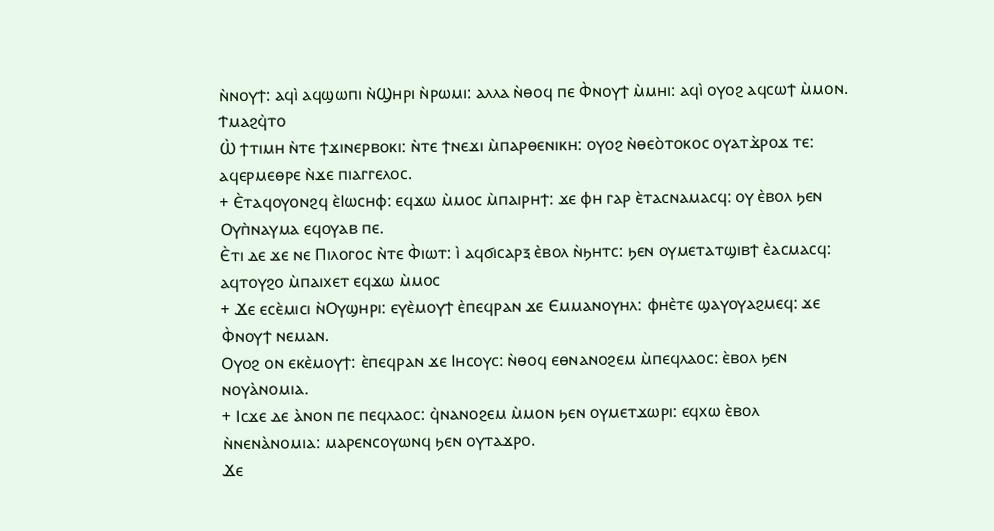ⲛ̀ⲛⲟⲩϯ: ⲁϥⲓ̀ ⲁϥϣⲱⲡⲓ ⲛ̀Ϣⲏⲣⲓ ⲛ̀ⲣⲱⲙⲓ: ⲁⲗⲗⲁ ⲛ̀ⲑⲟϥ ⲡⲉ Ⲫ̀ⲛⲟⲩϯ ⲙ̀ⲙⲏⲓ: ⲁϥⲓ̀ ⲟⲩⲟϩ ⲁϥⲥⲱϯ ⲙ̀ⲙⲟⲛ.
Ϯⲙⲁϩϥ̀ⲧⲟ
Ⲱ̀ ϯⲧⲓⲙⲏ ⲛ̀ⲧⲉ ϯϫⲓⲛⲉⲣⲃⲟⲕⲓ: ⲛ̀ⲧⲉ ϯⲛⲉϫⲓ ⲙ̀ⲡⲁⲣⲑⲉⲛⲓⲕⲏ: ⲟⲩⲟϩ ⲛ̀ⲑⲉⲟ̀ⲧⲟⲕⲟⲥ ⲟⲩⲁⲧϫ̀ⲣⲟϫ ⲧⲉ: ⲁϥⲉⲣⲙⲉⲑⲣⲉ ⲛ̀ϫⲉ ⲡⲓⲁⲅⲅⲉⲗⲟⲥ.
+ Ⲉ̀ⲧⲁϥⲟⲩⲟⲛϩϥ ⲉ̀Ⲓⲱⲥⲏⲫ: ⲉϥϫⲱ ⲙ̀ⲙⲟⲥ ⲙ̀ⲡⲁⲓⲣⲏϯ: ϫⲉ ⲫⲏ ⲅⲁⲣ ⲉ̀ⲧⲁⲥⲛⲁⲙⲁⲥϥ: ⲟⲩ ⲉ̀ⲃⲟⲗ ϧⲉⲛ Ⲟⲩⲡ̀ⲛⲁⲩⲙⲁ ⲉϥⲟⲩⲁⲃ ⲡⲉ.
Ⲉ̀ⲧⲓ ⲇⲉ ϫⲉ ⲛⲉ Ⲡⲓⲗⲟⲅⲟⲥ ⲛ̀ⲧⲉ Ⲫ̀ⲓⲱⲧ: ⲓ̀ ⲁϥϭⲓⲥⲁⲣⲝ ⲉ̀ⲃⲟⲗ ⲛ̀ϧⲏⲧⲥ: ϧⲉⲛ ⲟⲩⲙⲉⲧⲁⲧϣⲓⲃϯ ⲉ̀ⲁⲥⲙⲁⲥϥ: ⲁϥⲧⲟⲩϩⲟ ⲙ̀ⲡⲁⲓⲭⲉⲧ ⲉϥϫⲱ ⲙ̀ⲙⲟⲥ
+ Ϫⲉ ⲉⲥⲉ̀ⲙⲓⲥⲓ ⲛ̀Ⲟⲩϣⲏⲣⲓ: ⲉⲩⲉ̀ⲙⲟⲩϯ ⲉ̀ⲡⲉϥⲣⲁⲛ ϫⲉ Ⲉⲙⲙⲁⲛⲟⲩⲏⲗ: ⲫⲏⲉ̀ⲧⲉ ϣⲁⲩⲟⲩⲁϩⲙⲉϥ: ϫⲉ Ⲫ̀ⲛⲟⲩϯ ⲛⲉⲙⲁⲛ.
Ⲟⲩⲟϩ ⲟⲛ ⲉⲕⲉ̀ⲙⲟⲩϯ: ⲉ̀ⲡⲉϥⲣⲁⲛ ϫⲉ Ⲓⲏⲥⲟⲩⲥ: ⲛ̀ⲑⲟϥ ⲉⲑⲛⲁⲛⲟϩⲉⲙ ⲙ̀ⲡⲉϥⲗⲁⲟⲥ: ⲉ̀ⲃⲟⲗ ϧⲉⲛ ⲛⲟⲩⲁ̀ⲛⲟⲙⲓⲁ.
+ Ⲓⲥϫⲉ ⲇⲉ ⲁ̀ⲛⲟⲛ ⲡⲉ ⲡⲉϥⲗⲁⲟⲥ: ϥ̀ⲛⲁⲛⲟϩⲉⲙ ⲙ̀ⲙⲟⲛ ϧⲉⲛ ⲟⲩⲙⲉⲧϫⲱⲣⲓ: ⲉϥⲭⲱ ⲉ̀ⲃⲟⲗ ⲛ̀ⲛⲉⲛⲁ̀ⲛⲟⲙⲓⲁ: ⲙⲁⲣⲉⲛⲥⲟⲩⲱⲛϥ ϧⲉⲛ ⲟⲩⲧⲁϫⲣⲟ.
Ϫⲉ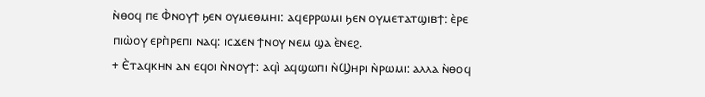ⲛ̀ⲑⲟϥ ⲡⲉ Ⲫ̀ⲛⲟⲩϯ ϧⲉⲛ ⲟⲩⲙⲉⲑⲙⲏⲓ: ⲁϥⲉⲣⲣⲱⲙⲓ ϧⲉⲛ ⲟⲩⲙⲉⲧⲁⲧϣⲓⲃϯ: ⲉ̀ⲣⲉ ⲡⲓⲱ̀ⲟⲩ ⲉⲣⲡ̀ⲣⲉⲡⲓ ⲛⲁϥ: ⲓⲥϫⲉⲛ ϯⲛⲟⲩ ⲛⲉⲙ ϣⲁ ⲉ̀ⲛⲉϩ.
+ Ⲉ̀ⲧⲁϥⲕⲏⲛ ⲁⲛ ⲉϥⲟⲓ ⲛ̀ⲛⲟⲩϯ: ⲁϥⲓ̀ ⲁϥϣⲱⲡⲓ ⲛ̀Ϣⲏⲣⲓ ⲛ̀ⲣⲱⲙⲓ: ⲁⲗⲗⲁ ⲛ̀ⲑⲟϥ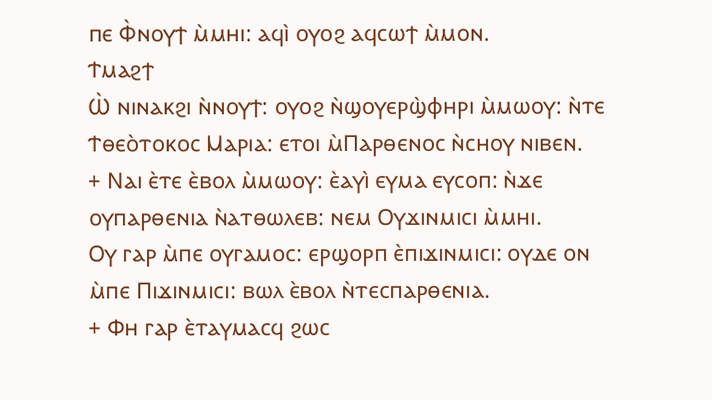ⲡⲉ Ⲫ̀ⲛⲟⲩϯ ⲙ̀ⲙⲏⲓ: ⲁϥⲓ̀ ⲟⲩⲟϩ ⲁϥⲥⲱϯ ⲙ̀ⲙⲟⲛ.
Ϯⲙⲁϩϯ
Ⲱ̀ ⲛⲓⲛⲁⲕϩⲓ ⲛ̀ⲛⲟⲩϯ: ⲟⲩⲟϩ ⲛ̀ϣⲟⲩⲉⲣϣ̀ⲫⲏⲣⲓ ⲙ̀ⲙⲱⲟⲩ: ⲛ̀ⲧⲉ Ϯⲑⲉⲟ̀ⲧⲟⲕⲟⲥ Ⲙⲁⲣⲓⲁ: ⲉⲧⲟⲓ ⲙ̀Ⲡⲁⲣⲑⲉⲛⲟⲥ ⲛ̀ⲥⲏⲟⲩ ⲛⲓⲃⲉⲛ.
+ Ⲛⲁⲓ ⲉ̀ⲧⲉ ⲉ̀ⲃⲟⲗ ⲙ̀ⲙⲱⲟⲩ: ⲉ̀ⲁⲩⲓ̀ ⲉⲩⲙⲁ ⲉⲩⲥⲟⲡ: ⲛ̀ϫⲉ ⲟⲩⲡⲁⲣⲑⲉⲛⲓⲁ ⲛ̀ⲁⲧⲑⲱⲗⲉⲃ: ⲛⲉⲙ Ⲟⲩϫⲓⲛⲙⲓⲥⲓ ⲙ̀ⲙⲏⲓ.
Ⲟⲩ ⲅⲁⲣ ⲙ̀ⲡⲉ ⲟⲩⲅⲁⲙⲟⲥ: ⲉⲣϣⲟⲣⲡ ⲉ̀ⲡⲓϫⲓⲛⲙⲓⲥⲓ: ⲟⲩⲇⲉ ⲟⲛ ⲙ̀ⲡⲉ Ⲡⲓϫⲓⲛⲙⲓⲥⲓ: ⲃⲱⲗ ⲉ̀ⲃⲟⲗ ⲛ̀ⲧⲉⲥⲡⲁⲣⲑⲉⲛⲓⲁ.
+ Ⲫⲏ ⲅⲁⲣ ⲉ̀ⲧⲁⲩⲙⲁⲥϥ ϩⲱⲥ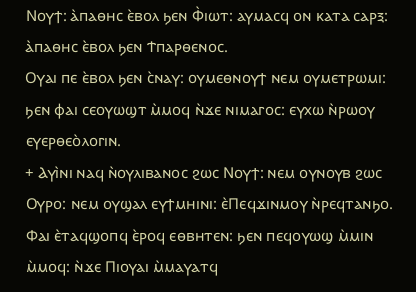Ⲛⲟⲩϯ: ⲁ̀ⲡⲁⲑⲏⲥ ⲉ̀ⲃⲟⲗ ϧⲉⲛ Ⲫ̀ⲓⲱⲧ: ⲁⲩⲙⲁⲥϥ ⲟⲛ ⲕⲁⲧⲁ ⲥⲁⲣⲝ: ⲁ̀ⲡⲁⲑⲏⲥ ⲉ̀ⲃⲟⲗ ϧⲉⲛ Ϯⲡⲁⲣⲑⲉⲛⲟⲥ.
Ⲟⲩⲁⲓ ⲡⲉ ⲉ̀ⲃⲟⲗ ϧⲉⲛ ⲥ̀ⲛⲁⲩ: ⲟⲩⲙⲉⲑⲛⲟⲩϯ ⲛⲉⲙ ⲟⲩⲙⲉⲧⲣⲱⲙⲓ: ϧⲉⲛ ⲫⲁⲓ ⲥⲉⲟⲩⲱϣⲧ ⲙ̀ⲙⲟϥ ⲛ̀ϫⲉ ⲛⲓⲙⲁⲅⲟⲥ: ⲉⲩⲭⲱ ⲛ̀ⲣⲱⲟⲩ ⲉⲩⲉⲣⲑⲉⲟ̀ⲗⲟⲅⲓⲛ.
+ Ⲁⲩⲓ̀ⲛⲓ ⲛⲁϥ ⲛ̀ⲟⲩⲗⲓⲃⲁⲛⲟⲥ ϩⲱⲥ Ⲛⲟⲩϯ: ⲛⲉⲙ ⲟⲩⲛⲟⲩⲃ ϩⲱⲥ Ⲟⲩⲣⲟ: ⲛⲉⲙ ⲟⲩϣⲁⲗ ⲉⲩϯⲙⲏⲓⲛⲓ: ⲉ̀Ⲡⲉϥϫⲓⲛⲙⲟⲩ ⲛ̀ⲣⲉϥⲧⲁⲛϧⲟ.
Ⲫⲁⲓ ⲉ̀ⲧⲁϥϣⲟⲡϥ ⲉ̀ⲣⲟϥ ⲉⲑⲃⲏⲧⲉⲛ: ϧⲉⲛ ⲡⲉϥⲟⲩⲱϣ ⲙ̀ⲙⲓⲛ ⲙ̀ⲙⲟϥ: ⲛ̀ϫⲉ Ⲡⲓⲟⲩⲁⲓ ⲙ̀ⲙⲁⲩⲁⲧϥ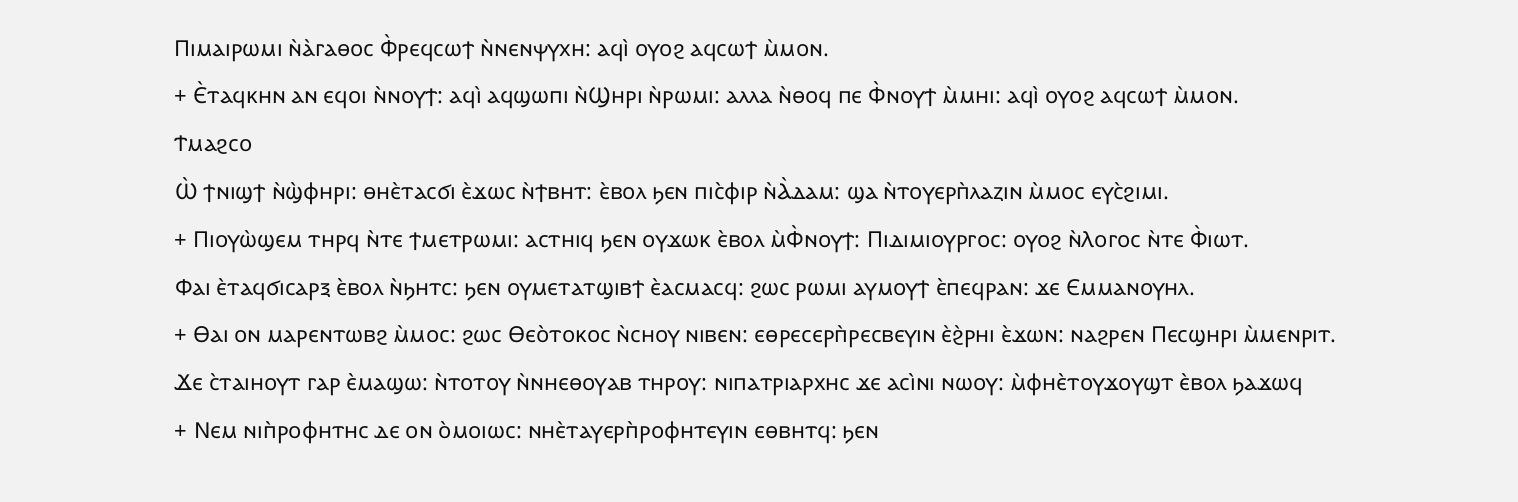Ⲡⲓⲙⲁⲓⲣⲱⲙⲓ ⲛ̀ⲁ̀ⲅⲁⲑⲟⲥ Ⲫ̀ⲣⲉϥⲥⲱϯ ⲛ̀ⲛⲉⲛⲯⲩⲭⲏ: ⲁϥⲓ̀ ⲟⲩⲟϩ ⲁϥⲥⲱϯ ⲙ̀ⲙⲟⲛ.
+ Ⲉ̀ⲧⲁϥⲕⲏⲛ ⲁⲛ ⲉϥⲟⲓ ⲛ̀ⲛⲟⲩϯ: ⲁϥⲓ̀ ⲁϥϣⲱⲡⲓ ⲛ̀Ϣⲏⲣⲓ ⲛ̀ⲣⲱⲙⲓ: ⲁⲗⲗⲁ ⲛ̀ⲑⲟϥ ⲡⲉ Ⲫ̀ⲛⲟⲩϯ ⲙ̀ⲙⲏⲓ: ⲁϥⲓ̀ ⲟⲩⲟϩ ⲁϥⲥⲱϯ ⲙ̀ⲙⲟⲛ.
Ϯⲙⲁϩⲥⲟ
Ⲱ̀ ϯⲛⲓϣϯ ⲛ̀ϣ̀ⲫⲏⲣⲓ: ⲑⲏⲉ̀ⲧⲁⲥϭⲓ ⲉ̀ϫⲱⲥ ⲛ̀ϯⲃⲏⲧ: ⲉ̀ⲃⲟⲗ ϧⲉⲛ ⲡⲓⲥ̀ⲫⲓⲣ ⲛ̀Ⲁ̀ⲇⲁⲙ: ϣⲁ ⲛ̀ⲧⲟⲩⲉⲣⲡ̀ⲗⲁⲍⲓⲛ ⲙ̀ⲙⲟⲥ ⲉⲩⲥ̀ϩⲓⲙⲓ.
+ Ⲡⲓⲟⲩⲱ̀ϣⲉⲙ ⲧⲏⲣϥ ⲛ̀ⲧⲉ ϯⲙⲉⲧⲣⲱⲙⲓ: ⲁⲥⲧⲏⲓϥ ϧⲉⲛ ⲟⲩϫⲱⲕ ⲉ̀ⲃⲟⲗ ⲙ̀Ⲫ̀ⲛⲟⲩϯ: Ⲡⲓⲇⲓⲙⲓⲟⲩⲣⲅⲟⲥ: ⲟⲩⲟϩ ⲛ̀Ⲗⲟⲅⲟⲥ ⲛ̀ⲧⲉ Ⲫ̀ⲓⲱⲧ.
Ⲫⲁⲓ ⲉ̀ⲧⲁϥϭⲓⲥⲁⲣⲝ ⲉ̀ⲃⲟⲗ ⲛ̀ϧⲏⲧⲥ: ϧⲉⲛ ⲟⲩⲙⲉⲧⲁⲧϣⲓⲃϯ ⲉ̀ⲁⲥⲙⲁⲥϥ: ϩⲱⲥ ⲣⲱⲙⲓ ⲁⲩⲙⲟⲩϯ ⲉ̀ⲡⲉϥⲣⲁⲛ: ϫⲉ Ⲉⲙⲙⲁⲛⲟⲩⲏⲗ.
+ Ⲑⲁⲓ ⲟⲛ ⲙⲁⲣⲉⲛⲧⲱⲃϩ ⲙ̀ⲙⲟⲥ: ϩⲱⲥ Ⲑⲉⲟ̀ⲧⲟⲕⲟⲥ ⲛ̀ⲥⲏⲟⲩ ⲛⲓⲃⲉⲛ: ⲉⲑⲣⲉⲥⲉⲣⲡ̀ⲣⲉⲥⲃⲉⲩⲓⲛ ⲉ̀ϩ̀ⲣⲏⲓ ⲉ̀ϫⲱⲛ: ⲛⲁϩⲣⲉⲛ Ⲡⲉⲥϣⲏⲣⲓ ⲙ̀ⲙⲉⲛⲣⲓⲧ.
Ϫⲉ ⲥ̀ⲧⲁⲓⲏⲟⲩⲧ ⲅⲁⲣ ⲉ̀ⲙⲁϣⲱ: ⲛ̀ⲧⲟⲧⲟⲩ ⲛ̀ⲛⲏⲉⲑⲟⲩⲁⲃ ⲧⲏⲣⲟⲩ: ⲛⲓⲡⲁⲧⲣⲓⲁⲣⲭⲏⲥ ϫⲉ ⲁⲥⲓ̀ⲛⲓ ⲛⲱⲟⲩ: ⲙ̀ⲫⲏⲉ̀ⲧⲟⲩϫⲟⲩϣⲧ ⲉ̀ⲃⲟⲗ ϧⲁϫⲱϥ
+ Ⲛⲉⲙ ⲛⲓⲡ̀ⲣⲟⲫⲏⲧⲏⲥ ⲇⲉ ⲟⲛ ⲟ̀ⲙⲟⲓⲱⲥ: ⲛⲏⲉ̀ⲧⲁⲩⲉⲣⲡ̀ⲣⲟⲫⲏⲧⲉⲩⲓⲛ ⲉⲑⲃⲏⲧϥ: ϧⲉⲛ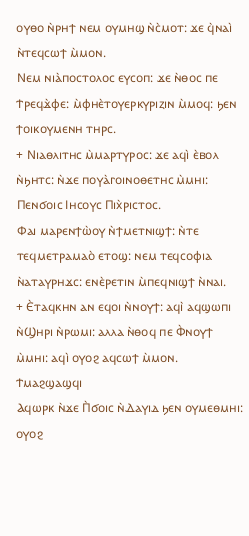ⲟⲩⲑⲟ ⲛ̀ⲣⲏϯ ⲛⲉⲙ ⲟⲩⲙⲏϣ ⲛ̀ⲥ̀ⲙⲟⲧ: ϫⲉ ϥ̀ⲛⲁⲓ̀ ⲛ̀ⲧⲉϥⲥⲱϯ ⲙ̀ⲙⲟⲛ.
Ⲛⲉⲙ ⲛⲓⲁ̀ⲡⲟⲥⲧⲟⲗⲟⲥ ⲉⲩⲥⲟⲡ: ϫⲉ ⲛ̀ⲑⲟⲥ ⲡⲉ Ϯⲣⲉϥϫ̀ⲫⲉ: ⲙ̀ⲫⲏⲉ̀ⲧⲟⲩⲉⲣⲕⲩⲣⲓⲍⲓⲛ ⲙ̀ⲙⲟϥ: ϧⲉⲛ ϯⲟⲓⲕⲟⲩⲙⲉⲛⲏ ⲧⲏⲣⲥ.
+ Ⲛⲓⲁⲑⲗⲓⲧⲏⲥ ⲙ̀ⲙⲁⲣⲧⲩⲣⲟⲥ: ϫⲉ ⲁϥⲓ̀ ⲉ̀ⲃⲟⲗ ⲛ̀ϧⲏⲧⲥ: ⲛ̀ϫⲉ ⲡⲟⲩⲁ̀ⲅⲟⲓⲛⲟⲑⲉⲧⲏⲥ ⲙ̀ⲙⲏⲓ: Ⲡⲉⲛϭⲟⲓⲥ Ⲓⲏⲥⲟⲩⲥ Ⲡⲓⲭ̀ⲣⲓⲥⲧⲟⲥ.
Ⲫⲁⲓ ⲙⲁⲣⲉⲛϯⲱ̀ⲟⲩ ⲛ̀ϯⲙⲉⲧⲛⲓϣϯ: ⲛ̀ⲧⲉ ⲧⲉϥⲙⲉⲧⲣⲁⲙⲁⲟ̀ ⲉⲧⲟϣ: ⲛⲉⲙ ⲧⲉϥⲥⲟⲫⲓⲁ ⲛ̀ⲁⲧⲁⲩⲣⲏϫⲥ: ⲉⲛⲉ̀ⲣⲉⲧⲓⲛ ⲙ̀ⲡⲉϥⲛⲓϣϯ ⲛ̀ⲛⲁⲓ.
+ Ⲉ̀ⲧⲁϥⲕⲏⲛ ⲁⲛ ⲉϥⲟⲓ ⲛ̀ⲛⲟⲩϯ: ⲁϥⲓ̀ ⲁϥϣⲱⲡⲓ ⲛ̀Ϣⲏⲣⲓ ⲛ̀ⲣⲱⲙⲓ: ⲁⲗⲗⲁ ⲛ̀ⲑⲟϥ ⲡⲉ Ⲫ̀ⲛⲟⲩϯ ⲙ̀ⲙⲏⲓ: ⲁϥⲓ̀ ⲟⲩⲟϩ ⲁϥⲥⲱϯ ⲙ̀ⲙⲟⲛ.
Ϯⲙⲁϩϣⲁϣϥⲓ
Ⲁϥⲱⲣⲕ ⲛ̀ϫⲉ Ⲡ̀ϭⲟⲓⲥ ⲛ̀Ⲇⲁⲩⲓⲇ ϧⲉⲛ ⲟⲩⲙⲉⲑⲙⲏⲓ: ⲟⲩⲟϩ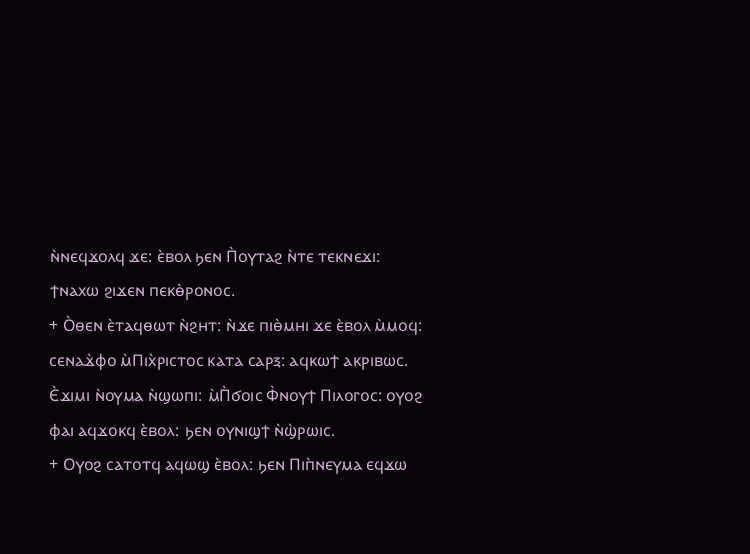ⲛ̀ⲛⲉϥϫⲟⲗϥ ϫⲉ: ⲉ̀ⲃⲟⲗ ϧⲉⲛ Ⲡ̀ⲟⲩⲧⲁϩ ⲛ̀ⲧⲉ ⲧⲉⲕⲛⲉϫⲓ: ϯⲛⲁⲭⲱ ϩⲓϫⲉⲛ ⲡⲉⲕⲑ̀ⲣⲟⲛⲟⲥ.
+ Ⲟ̀ⲑⲉⲛ ⲉ̀ⲧⲁϥⲑⲱⲧ ⲛ̀ϩⲏⲧ: ⲛ̀ϫⲉ ⲡⲓⲑ̀ⲙⲏⲓ ϫⲉ ⲉ̀ⲃⲟⲗ ⲙ̀ⲙⲟϥ: ⲥⲉⲛⲁϫ̀ⲫⲟ ⲙ̀Ⲡⲓⲭ̀ⲣⲓⲥⲧⲟⲥ ⲕⲁⲧⲁ ⲥⲁⲣⲝ: ⲁϥⲕⲱϯ ⲁⲕⲣⲓⲃⲱⲥ.
Ⲉ̀ϫⲓⲙⲓ ⲛ̀ⲟⲩⲙⲁ ⲛ̀ϣⲱⲡⲓ: ⲙ̀Ⲡ̀ϭⲟⲓⲥ Ⲫ̀ⲛⲟⲩϯ Ⲡⲓⲗⲟⲅⲟⲥ: ⲟⲩⲟϩ ⲫⲁⲓ ⲁϥϫⲟⲕϥ ⲉ̀ⲃⲟⲗ: ϧⲉⲛ ⲟⲩⲛⲓϣϯ ⲛ̀ϣ̀ⲣⲱⲓⲥ.
+ Ⲟⲩⲟϩ ⲥⲁⲧⲟⲧϥ ⲁϥⲱϣ ⲉ̀ⲃⲟⲗ: ϧⲉⲛ Ⲡⲓⲡ̀ⲛⲉⲩⲙⲁ ⲉϥϫⲱ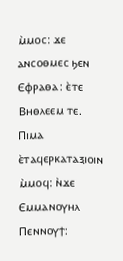ⲙ̀ⲙⲟⲥ: ϫⲉ ⲁⲛⲥⲟⲑⲙⲉⲥ ϧⲉⲛ Ⲉⲫⲣⲁⲑⲁ: ⲉ̀ⲧⲉ Ⲃⲏⲑⲗⲉⲉⲙ ⲧⲉ.
Ⲡⲓⲙⲁ ⲉ̀ⲧⲁϥⲉⲣⲕⲁⲧⲁⲝⲓⲟⲓⲛ ⲙ̀ⲙⲟϥ: ⲛ̀ϫⲉ Ⲉⲙⲙⲁⲛⲟⲩⲏⲗ Ⲡⲉⲛⲛⲟⲩϯ: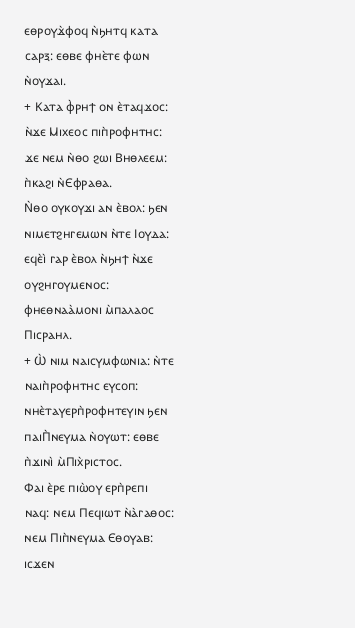ⲉⲑⲣⲟⲩϫ̀ⲫⲟϥ ⲛ̀ϧⲏⲧϥ ⲕⲁⲧⲁ ⲥⲁⲣⲝ: ⲉⲑⲃⲉ ⲫⲏⲉ̀ⲧⲉ ⲫⲱⲛ ⲛ̀ⲟⲩϫⲁⲓ.
+ Ⲕⲁⲧⲁ ⲫ̀ⲣⲏϯ ⲟⲛ ⲉ̀ⲧⲁϥϫⲟⲥ: ⲛ̀ϫⲉ Ⲙⲓⲭⲉⲟⲥ ⲡⲓⲡ̀ⲣⲟⲫⲏⲧⲏⲥ: ϫⲉ ⲛⲉⲙ ⲛ̀ⲑⲟ ϩⲱⲓ Ⲃⲏⲑⲗⲉⲉⲙ: ⲡ̀ⲕⲁϩⲓ ⲛ̀Ⲉⲫⲣⲁⲑⲁ.
Ⲛ̀ⲑⲟ ⲟⲩⲕⲟⲩϫⲓ ⲁⲛ ⲉ̀ⲃⲟⲗ: ϧⲉⲛ ⲛⲓⲙⲉⲧϩⲏⲅⲉⲙⲱⲛ ⲛ̀ⲧⲉ Ⲓⲟⲩⲇⲁ: ⲉϥⲉ̀ⲓ̀ ⲅⲁⲣ ⲉ̀ⲃⲟⲗ ⲛ̀ϧⲏϯ ⲛ̀ϫⲉ ⲟⲩϩⲏⲅⲟⲩⲙⲉⲛⲟⲥ: ⲫⲏⲉⲑⲛⲁⲁ̀ⲙⲟⲛⲓ ⲙ̀ⲡⲁⲗⲁⲟⲥ Ⲡⲓⲥⲣⲁⲏⲗ.
+ Ⲱ̀ ⲛⲓⲙ ⲛⲁⲓⲥⲩⲙⲫⲱⲛⲓⲁ: ⲛ̀ⲧⲉ ⲛⲁⲓⲡ̀ⲣⲟⲫⲏⲧⲏⲥ ⲉⲩⲥⲟⲡ: ⲛⲏⲉ̀ⲧⲁⲩⲉⲣⲡ̀ⲣⲟⲫⲏⲧⲉⲩⲓⲛ ϧⲉⲛ ⲡⲁⲓⲠ̀ⲛⲉⲩⲙⲁ ⲛ̀ⲟⲩⲱⲧ: ⲉⲑⲃⲉ ⲡ̀ϫⲓⲛⲓ̀ ⲙ̀Ⲡⲓⲭ̀ⲣⲓⲥⲧⲟⲥ.
Ⲫⲁⲓ ⲉ̀ⲣⲉ ⲡⲓⲱ̀ⲟⲩ ⲉⲣⲡ̀ⲣⲉⲡⲓ ⲛⲁϥ: ⲛⲉⲙ Ⲡⲉϥⲓⲱⲧ ⲛ̀ⲁ̀ⲅⲁⲑⲟⲥ: ⲛⲉⲙ Ⲡⲓⲡ̀ⲛⲉⲩⲙⲁ Ⲉⲑⲟⲩⲁⲃ: ⲓⲥϫⲉⲛ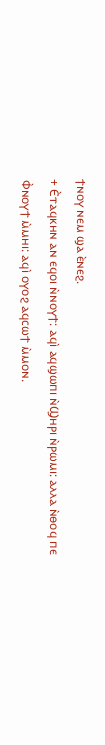ϯⲛⲟⲩ ⲛⲉⲙ ϣⲁ ⲉ̀ⲛⲉϩ.
+ Ⲉ̀ⲧⲁϥⲕⲏⲛ ⲁⲛ ⲉϥⲟⲓ ⲛ̀ⲛⲟⲩϯ: ⲁϥⲓ̀ ⲁϥϣⲱⲡⲓ ⲛ̀Ϣⲏⲣⲓ ⲛ̀ⲣⲱⲙⲓ: ⲁⲗⲗⲁ ⲛ̀ⲑⲟϥ ⲡⲉ Ⲫ̀ⲛⲟⲩϯ ⲙ̀ⲙⲏⲓ: ⲁϥⲓ̀ ⲟⲩⲟϩ ⲁϥⲥⲱϯ ⲙ̀ⲙⲟⲛ.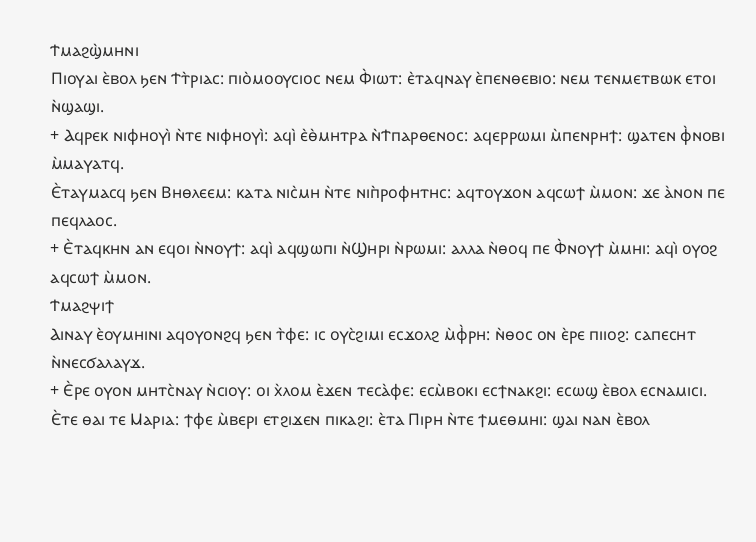Ϯⲙⲁϩϣ̀ⲙⲏⲛⲓ
Ⲡⲓⲟⲩⲁⲓ ⲉ̀ⲃⲟⲗ ϧⲉⲛ Ϯⲧ̀ⲣⲓⲁⲥ: ⲡⲓⲟ̀ⲙⲟⲟⲩⲥⲓⲟⲥ ⲛⲉⲙ Ⲫ̀ⲓⲱⲧ: ⲉ̀ⲧⲁϥⲛⲁⲩ ⲉ̀ⲡⲉⲛⲑⲉⲃⲓⲟ: ⲛⲉⲙ ⲧⲉⲛⲙⲉⲧⲃⲱⲕ ⲉⲧⲟⲓ ⲛ̀ϣⲁϣⲓ.
+ Ⲁϥⲣⲉⲕ ⲛⲓⲫⲏⲟⲩⲓ̀ ⲛ̀ⲧⲉ ⲛⲓⲫⲏⲟⲩⲓ̀: ⲁϥⲓ̀ ⲉ̀ⲑ̀ⲙⲏⲧⲣⲁ ⲛ̀Ϯⲡⲁⲣⲑⲉⲛⲟⲥ: ⲁϥⲉⲣⲣⲱⲙⲓ ⲙ̀ⲡⲉⲛⲣⲏϯ: ϣⲁⲧⲉⲛ ⲫ̀ⲛⲟⲃⲓ ⲙ̀ⲙⲁⲩⲁⲧϥ.
Ⲉ̀ⲧⲁⲩⲙⲁⲥϥ ϧⲉⲛ Ⲃⲏⲑⲗⲉⲉⲙ: ⲕⲁⲧⲁ ⲛⲓⲥ̀ⲙⲏ ⲛ̀ⲧⲉ ⲛⲓⲡ̀ⲣⲟⲫⲏⲧⲏⲥ: ⲁϥⲧⲟⲩϫⲟⲛ ⲁϥⲥⲱϯ ⲙ̀ⲙⲟⲛ: ϫⲉ ⲁ̀ⲛⲟⲛ ⲡⲉ ⲡⲉϥⲗⲁⲟⲥ.
+ Ⲉ̀ⲧⲁϥⲕⲏⲛ ⲁⲛ ⲉϥⲟⲓ ⲛ̀ⲛⲟⲩϯ: ⲁϥⲓ̀ ⲁϥϣⲱⲡⲓ ⲛ̀Ϣⲏⲣⲓ ⲛ̀ⲣⲱⲙⲓ: ⲁⲗⲗⲁ ⲛ̀ⲑⲟϥ ⲡⲉ Ⲫ̀ⲛⲟⲩϯ ⲙ̀ⲙⲏⲓ: ⲁϥⲓ̀ ⲟⲩⲟϩ ⲁϥⲥⲱϯ ⲙ̀ⲙⲟⲛ.
Ϯⲙⲁϩⲯⲓϯ
Ⲁⲓⲛⲁⲩ ⲉ̀ⲟⲩⲙⲏⲓⲛⲓ ⲁϥⲟⲩⲟⲛϩϥ ϧⲉⲛ ⲧ̀ⲫⲉ: ⲓⲥ ⲟⲩⲥ̀ϩⲓⲙⲓ ⲉⲥϫⲟⲗϩ ⲙ̀ⲫ̀ⲣⲏ: ⲛ̀ⲑⲟⲥ ⲟⲛ ⲉ̀ⲣⲉ ⲡⲓⲓⲟϩ: ⲥⲁⲡⲉⲥⲏⲧ ⲛ̀ⲛⲉⲥϭⲁⲗⲁⲩϫ.
+ Ⲉ̀ⲣⲉ ⲟⲩⲟⲛ ⲙⲏⲧⲥ̀ⲛⲁⲩ ⲛ̀ⲥⲓⲟⲩ: ⲟⲓ ⲭ̀ⲗⲟⲙ ⲉ̀ϫⲉⲛ ⲧⲉⲥⲁ̀ⲫⲉ: ⲉⲥⲙ̀ⲃⲟⲕⲓ ⲉⲥϯⲛⲁⲕϩⲓ: ⲉⲥⲱϣ ⲉ̀ⲃⲟⲗ ⲉⲥⲛⲁⲙⲓⲥⲓ.
Ⲉ̀ⲧⲉ ⲑⲁⲓ ⲧⲉ Ⲙⲁⲣⲓⲁ: ϯⲫⲉ ⲙ̀ⲃⲉⲣⲓ ⲉⲧϩⲓϫⲉⲛ ⲡⲓⲕⲁϩⲓ: ⲉ̀ⲧⲁ Ⲡⲓⲣⲏ ⲛ̀ⲧⲉ ϯⲙⲉⲑⲙⲏⲓ: ϣⲁⲓ ⲛⲁⲛ ⲉ̀ⲃⲟⲗ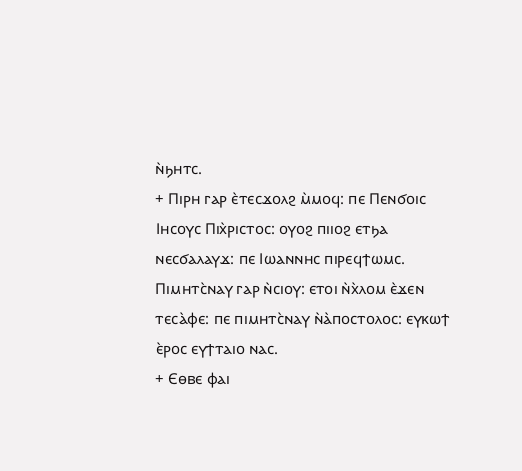ⲛ̀ϧⲏⲧⲥ.
+ Ⲡⲓⲣⲏ ⲅⲁⲣ ⲉ̀ⲧⲉⲥϫⲟⲗϩ ⲙ̀ⲙⲟϥ: ⲡⲉ Ⲡⲉⲛϭⲟⲓⲥ Ⲓⲏⲥⲟⲩⲥ Ⲡⲓⲭ̀ⲣⲓⲥⲧⲟⲥ: ⲟⲩⲟϩ ⲡⲓⲓⲟϩ ⲉⲧϧⲁ ⲛⲉⲥϭⲁⲗⲁⲩϫ: ⲡⲉ Ⲓⲱⲁⲛⲛⲏⲥ ⲡⲓⲣⲉϥϯⲱⲙⲥ.
Ⲡⲓⲙⲏⲧⲥ̀ⲛⲁⲩ ⲅⲁⲣ ⲛ̀ⲥⲓⲟⲩ: ⲉⲧⲟⲓ ⲛ̀ⲭ̀ⲗⲟⲙ ⲉ̀ϫⲉⲛ ⲧⲉⲥⲁ̀ⲫⲉ: ⲡⲉ ⲡⲓⲙⲏⲧⲥ̀ⲛⲁⲩ ⲛ̀ⲁ̀ⲡⲟⲥⲧⲟⲗⲟⲥ: ⲉⲩⲕⲱϯ ⲉ̀ⲣⲟⲥ ⲉⲩϯⲧⲁⲓⲟ ⲛⲁⲥ.
+ Ⲉⲑⲃⲉ ⲫⲁⲓ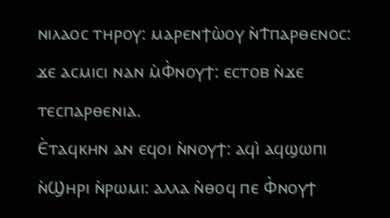ⲛⲓⲗⲁⲟⲥ ⲧⲏⲣⲟⲩ: ⲙⲁⲣⲉⲛϯⲱ̀ⲟⲩ ⲛ̀Ϯⲡⲁⲣⲑⲉⲛⲟⲥ: ϫⲉ ⲁⲥⲙⲓⲥⲓ ⲛⲁⲛ ⲙ̀Ⲫ̀ⲛⲟⲩϯ: ⲉⲥⲧⲟⲃ ⲛ̀ϫⲉ ⲧⲉⲥⲡⲁⲣⲑⲉⲛⲓⲁ.
Ⲉ̀ⲧⲁϥⲕⲏⲛ ⲁⲛ ⲉϥⲟⲓ ⲛ̀ⲛⲟⲩϯ: ⲁϥⲓ̀ ⲁϥϣⲱⲡⲓ ⲛ̀Ϣⲏⲣⲓ ⲛ̀ⲣⲱⲙⲓ: ⲁⲗⲗⲁ ⲛ̀ⲑⲟϥ ⲡⲉ Ⲫ̀ⲛⲟⲩϯ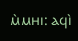ⲙ̀ⲙⲏⲓ: ⲁϥⲓ̀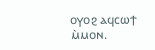ⲟⲩⲟϩ ⲁϥⲥⲱϯ ⲙ̀ⲙⲟⲛ.